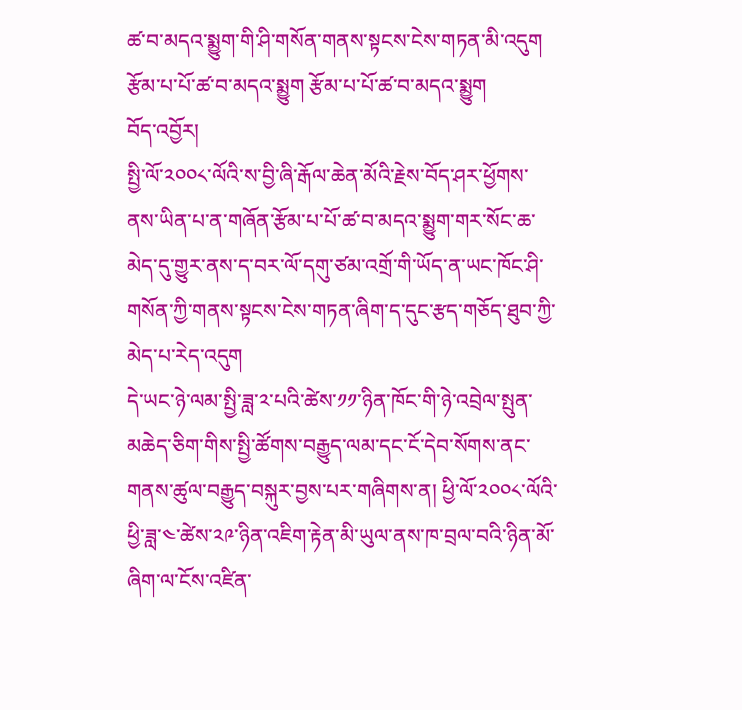ཚ་བ་མདའ་སྨྱུག་གི་ཤི་གསོན་གནས་སྟངས་ངེས་གཏན་མི་འདུག
རྩོམ་པ་པོ་ཚ་བ་མདའ་སྨྱུག རྩོམ་པ་པོ་ཚ་བ་མདའ་སྨྱུག
བོད་འབྱོར།
སྤྱི་ལོ་༢༠༠༨་ལོའི་ས་བྱི་ཞི་རྒོལ་ཆེན་མོའི་རྗེས་བོད་ཤར་ཕྱོགས་ནས་ཡིན་པ་ན་གཞོན་རྩོམ་པ་པོ་ཚ་བ་མདའ་སྨྱུག་གར་སོང་ཆ་མེད་དུ་གྱུར་ནས་ད་བར་ལོ་དགུ་ཙམ་འགྲོ་གི་ཡོད་ན་ཡང་ཁོང་ཤི་གསོན་ཀྱི་གནས་སྟངས་ངེས་གཏན་ཞིག་ད་དུང་རྩད་གཅོད་ཐུབ་ཀྱི་མེད་པ་རེད་འདུག
དེ་ཡང་ཉེ་ལམ་སྤྱི་ཟླ་༢་པའི་ཚེས་༡༡་ཉིན་ཁོང་གི་ཉེ་འབྲེལ་སྤུན་མཆེད་ཅིག་གིས་སྤྱི་ཚོགས་བརྒྱུད་ལམ་དང་ངོ་དེབ་སོགས་ནང་གནས་ཚུལ་བརྒྱུད་བསྐུར་བྱས་པར་གཞིགས་ན། ཕྱི་ལོ་༢༠༠༨་ལོའི་ཕྱི་ཟླ་༤་ཚེས་༢༩་ཉིན་འཇིག་རྟེན་མི་ཡུལ་ནས་ཁ་བྲལ་བའི་ཉིན་མོ་ཞིག་ལ་ངོས་འཛིན་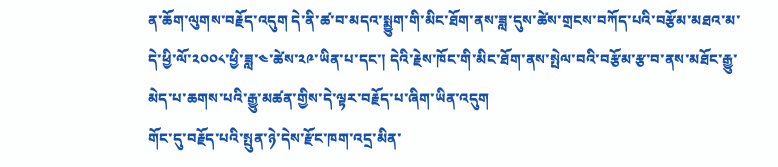ན་ཆོག་ལུགས་བརྗོད་འདུག དེ་ནི་ཚ་བ་མདའ་སྨྱུག་གི་མིང་ཐོག་ནས་ཟླ་དུས་ཚེས་གྲངས་བཀོད་པའི་བརྩོམ་མཐའ་མ་དེ་ཕྱི་ལོ་༢༠༠༨་ཕྱི་ཟླ་༤་ཚེས་༢༩་ཡིན་པ་དང་། དེའི་རྗེས་ཁོང་གི་མིང་ཐོག་ནས་སྤེལ་བའི་བརྩོམ་རྩ་བ་ནས་མཐོང་རྒྱུ་མེད་པ་ཆགས་པའི་རྒྱུ་མཚན་གྱིས་དེ་ལྟར་བརྗོད་པ་ཞིག་ཡིན་འདུག
གོང་དུ་བརྗོད་པའི་སྤུན་ཉེ་དེས་རྫོང་ཁག་འདྲ་མིན་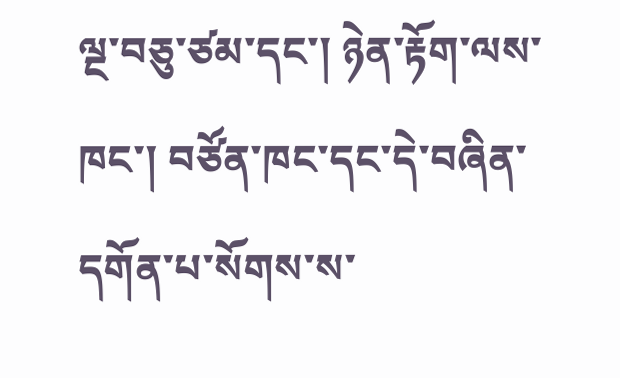ལྔ་བཅུ་ཙམ་དང་། ཉེན་རྟོག་ལས་ཁང་། བཙོན་ཁང་དང་དེ་བཞིན་དགོན་པ་སོགས་ས་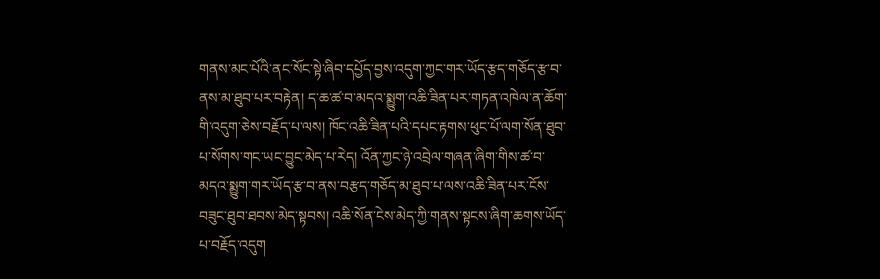གནས་མང་པོའི་ནང་སོང་སྟེ་ཞིབ་དཔྱོད་བྱས་འདུག་ཀྱང་གར་ཡོད་རྩད་གཅོད་རྩ་བ་ནས་མ་ཐུབ་པར་བརྟེན། ད་ཆ་ཚ་བ་མདའ་སྨྱུག་འཆི་ཟིན་པར་གཏན་འཁེལ་ན་ཆོག་གི་འདུག་ཅེས་བརྗོད་པ་ལས། ཁོང་འཆི་ཟིན་པའི་དཔང་རྟགས་ཕུང་པོ་ལག་སོན་ཐུབ་པ་སོགས་གང་ཡང་བྱུང་མེད་པ་རེད། འོན་ཀྱང་ཉེ་འབྲེལ་གཞན་ཞིག་གིས་ཚ་བ་མདའ་སྨྱུག་གར་ཡོད་རྩ་བ་ནས་བརྩད་གཅོད་མ་ཐུབ་པ་ལས་འཆི་ཟིན་པར་ངོས་བཟུང་ཐུབ་ཐབས་མེད་སྟབས། འཆི་སོན་ངེས་མེད་ཀྱི་གནས་སྟངས་ཞིག་ཆགས་ཡོད་པ་བརྗོད་འདུག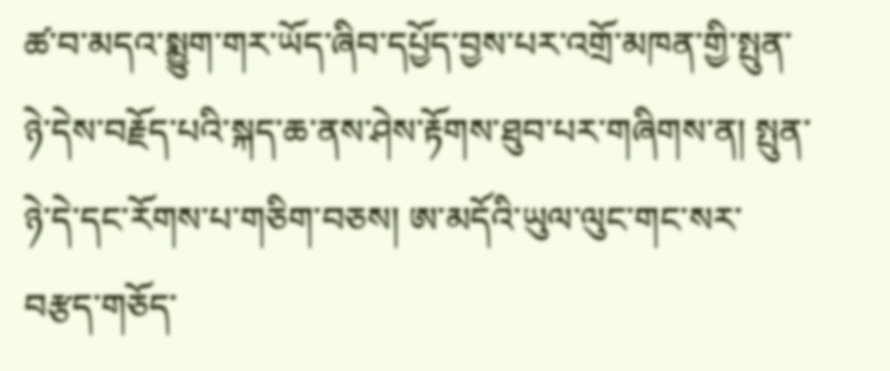ཚ་བ་མདའ་སྨྱུག་གར་ཡོད་ཞིབ་དཔྱོད་བྱས་པར་འགྲོ་མཁན་གྱི་སྤུན་ཉེ་དེས་བརྗོད་པའི་སྐད་ཆ་ནས་ཤེས་རྟོགས་ཐུབ་པར་གཞིགས་ན། སྤུན་ཉེ་དེ་དང་རོགས་པ་གཅིག་བཅས། ཨ་མདོའི་ཡུལ་ལུང་གང་སར་བརྩད་གཅོད་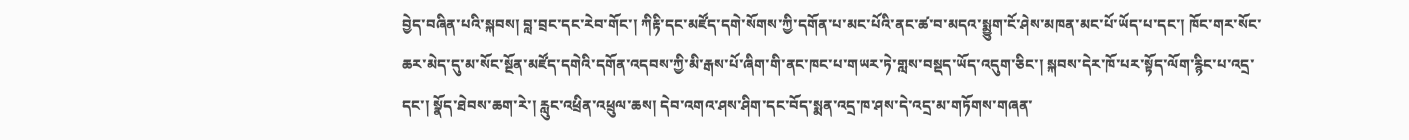བྱེད་བཞིན་པའི་སྐབས། བླ་བྲང་དང་རེབ་གོང་། ཀིརྟི་དང་མཛོད་དགེ་སོགས་ཀྱི་དགོན་པ་མང་པོའི་ནང་ཚ་བ་མདའ་སྨྱུག་ངོ་ཤེས་མཁན་མང་པོ་ཡོད་པ་དང་། ཁོང་གར་སོང་ཆར་མེད་དུ་མ་སོང་སྔོན་མཛོད་དགེའི་དགོན་འདབས་ཀྱི་མི་རྒས་པོ་ཞིག་གི་ནང་ཁང་པ་གཡར་ཏེ་གླས་བསྡད་ཡོད་འདུག་ཅིང་། སྐབས་དེར་ཁོ་པར་སྟོད་ལོག་རྙིང་པ་འདྲ་དང་། སྣོད་ཐེབས་ཆག་རེ་། རླུང་འཕྲིན་འཕྲུལ་ཆས། དེབ་འགའ་ཤས་ཤིག་དང་བོད་སྨན་འདྲ་ཁ་ཤས་དེ་འདྲ་མ་གཏོགས་གཞན་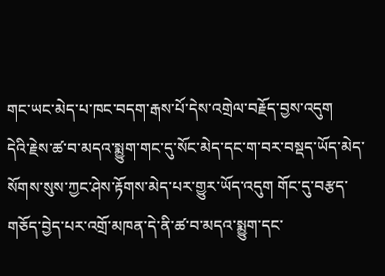གང་ཡང་མེད་པ་ཁང་བདག་རྒས་པོ་དེས་འགྲེལ་བརྗོད་བྱས་འདུག
དེའི་རྗེས་ཚ་བ་མདའ་སྨྱུག་གང་དུ་སོང་མེད་དང་ག་བར་བསྡད་ཡོད་མེད་སོགས་སུས་ཀྱང་ཤེས་རྟོགས་མེད་པར་གྱུར་ཡོད་འདུག གོང་དུ་བརྩད་གཅོད་བྱེད་པར་འགྲོ་མཁན་དེ་ནི་ཚ་བ་མདའ་སྨྱུག་དང་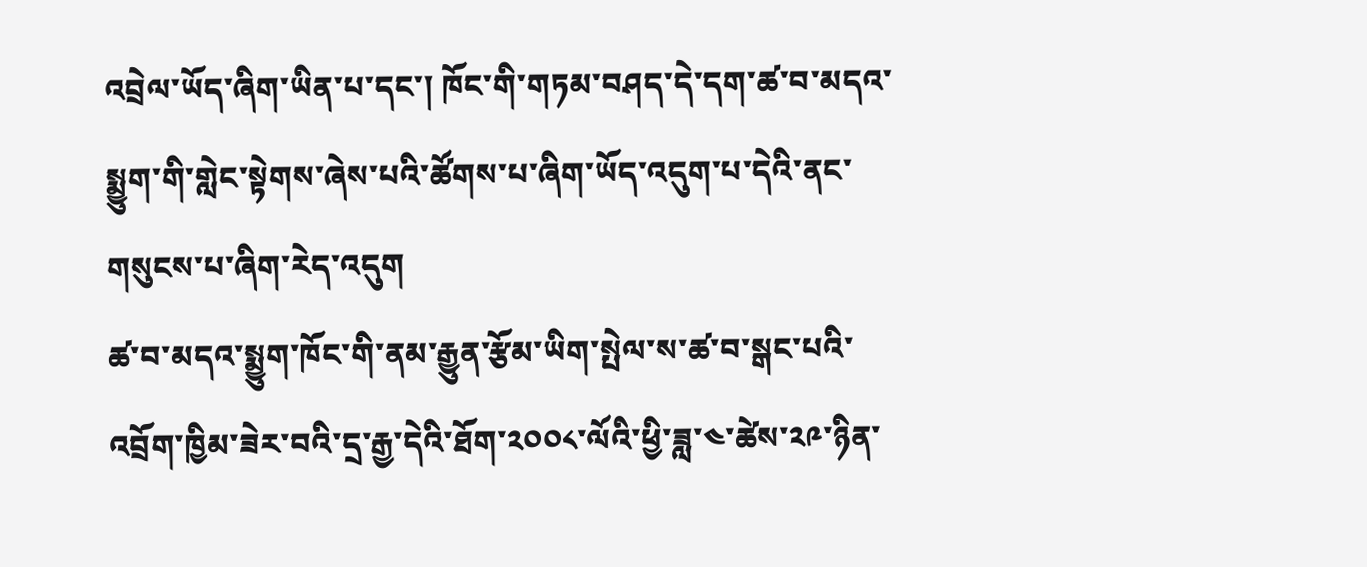འབྲེལ་ཡོད་ཞིག་ཡིན་པ་དང་། ཁོང་གི་གཏམ་བཤད་དེ་དག་ཚ་བ་མདའ་སྨྱུག་གི་གླེང་སྟེགས་ཞེས་པའི་ཚོགས་པ་ཞིག་ཡོད་འདུག་པ་དེའི་ནང་གསུངས་པ་ཞིག་རེད་འདུག
ཚ་བ་མདའ་སྨྱུག་ཁོང་གི་ནམ་རྒྱུན་རྩོམ་ཡིག་སྤེལ་ས་ཚ་བ་སྒང་པའི་འབྲོག་ཁྱིམ་ཟེར་བའི་དྲ་རྒྱ་དེའི་ཐོག་༢༠༠༨་ལོའི་ཕྱི་ཟླ་༤་ཚེས་༢༩་ཉིན་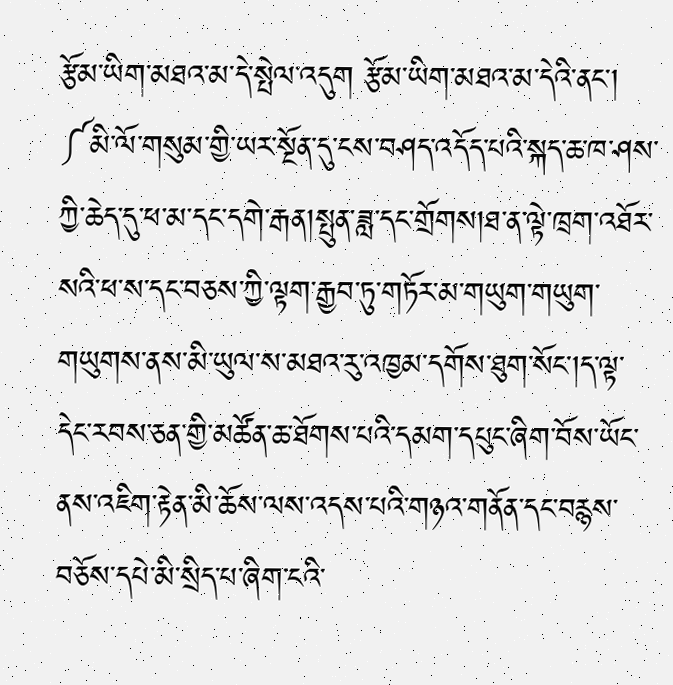རྩོམ་ཡིག་མཐའ་མ་དེ་སྤེལ་འདུག རྩོམ་ཡིག་མཐའ་མ་དེའི་ནང་། ༼མི་ལོ་གསུམ་གྱི་ཡར་སྔོན་དུ་ངས་བཤད་འདོད་པའི་སྐད་ཆ་ཁ་ཤས་ཀྱི་ཆེད་དུ་ཕ་མ་དང་དགེ་རྒན།སྤུན་ཟླ་དང་གྲོགས།ཐ་ན་ལྟེ་ཁྲག་འཐོར་སའི་ཕ་ས་དང་བཅས་ཀྱི་ལྟག་རྒྱབ་ཏུ་གཏོར་མ་གཡུག་གཡུག་གཡུགས་ནས་མི་ཡུལ་ས་མཐའ་རུ་འཁྱམ་དགོས་ཐུག་སོང་།ད་ལྟ་དེང་རབས་ཅན་གྱི་མཚོན་ཆ་ཐོགས་པའི་དམག་དཔུང་ཞིག་བོས་ཡོང་ནས་འཇིག་རྟེན་མི་ཆོས་ལས་འདས་པའི་གཉའ་གནོན་དང་བརྙས་བཅོས་དཔེ་མི་སྲིད་པ་ཞིག་ངའི་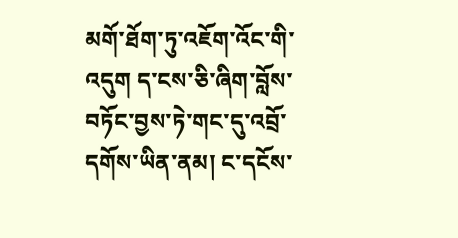མགོ་ཐོག་ཏུ་འཇོག་འོང་གི་འདུག ད་ངས་ཅི་ཞིག་བློས་བཏོང་བྱས་ཏེ་གང་དུ་འབྲོ་དགོས་ཡིན་ནམ། ང་དངོས་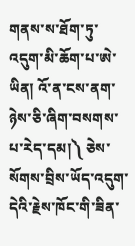གནས་ས་ཐོག་ཏུ་འདུག་མི་ཆོག་པ་ཨེ་ཡིན། འོ་ན་ངས་ནག་ཉེས་ཅི་ཞིག་བསགས་པ་རེད་དམ།༽ ཅེས་སོགས་བྲིས་ཡོད་འདུག་དེའི་རྗེས་ཁོང་གི་ཟིན་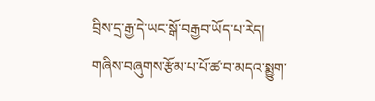བྲིས་དྲ་རྒྱ་དེ་ཡང་སྒོ་བརྒྱབ་ཡོད་པ་རེད།
གཞིས་བཞུགས་རྩོམ་པ་པོ་ཚ་བ་མདའ་སྨྱུག་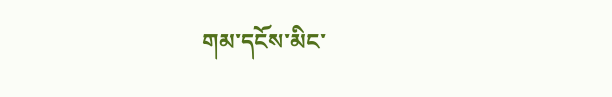གམ་དངོས་མིང་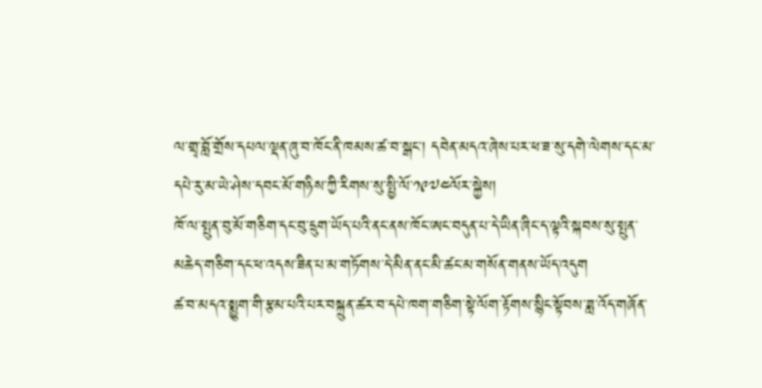ལ་གྲྭ་བློ་གྲོས་དཔལ་ལྡན་ཞུ་བ་ཁོང་ནི་ཁམས་ཚ་བ་སྒང། དབེན་མདའ་ཞེས་པར་ཕ་ཟ་སུ་དགེ་ལེགས་དང་མ་དཔེ་རུ་མ་ཡེ་ཤེས་དབང་མོ་གཉིས་ཀྱི་རིགས་སུ་སྤྱི་ལོ་༡༩༧༤ལོར་སྐྱེས།
ཁོ་ལ་སྤུན་བུ་མོ་གཅིག་དང་བུ་དྲུག་ཡོད་པའི་ནང་ནས་ཁོང་ཨང་བདུན་པ་དེ་ཡིན་ཞིང་ད་ལྟའི་སྐབས་སུ་སྤུན་མཆེད་གཅིག་དང་ཕ་འདས་ཟིན་པ་མ་གཏོགས་དེ་མིན་ནང་མི་ཚང་མ་གསོན་གནས་ཡོད་འདུག
ཚ་བ་མདའ་སྨྱུག་གི་རྩམ་པའི་པར་བསྐྲུན་ཚར་བ་དཔེ་ཁག་གཅིག་སྟེ་ལོག་རྟོགས་སྙིང་སྟོབས་ཟླ་འོད་གཞོན་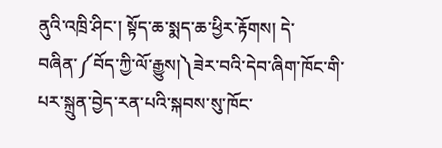ནུའི་འཁྲི་ཤིང་། སྟོད་ཆ་སྨད་ཆ་ཕྱིར་རྟོགས། དེ་བཞིན་༼བོད་ཀྱི་ལོ་རྒྱུས།༽ཟེར་བའི་དེབ་ཞིག་ཁོང་གི་པར་སྐྲུན་བྱེད་རན་པའི་སྐབས་སུ་ཁོང་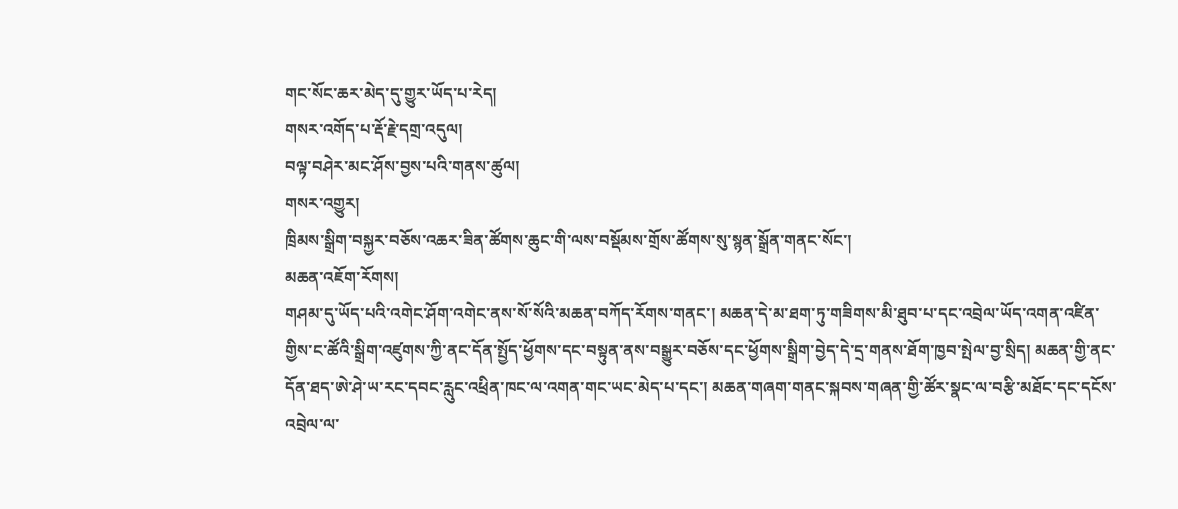གང་སོང་ཆར་མེད་དུ་གྱུར་ཡོད་པ་རེད།
གསར་འགོད་པ་རྡོ་རྗེ་དགྲ་འདུལ།
བལྟ་བཤེར་མང་ཤོས་བྱས་པའི་གནས་ཚུལ།
གསར་འགྱུར།
ཁྲིམས་སྒྲིག་བསྐྱར་བཅོས་འཆར་ཟིན་ཚོགས་ཆུང་གི་ལས་བསྡོམས་གྲོས་ཚོགས་སུ་སྙན་སྒྲོན་གནང་སོང་།
མཆན་འཇོག་རོགས།
གཤམ་དུ་ཡོད་པའི་འགེང་ཤོག་འགེང་ནས་སོ་སོའི་མཆན་བཀོད་རོགས་གནང་། མཆན་དེ་མ་ཐག་ཏུ་གཟིགས་མི་ཐུབ་པ་དང་འབྲེལ་ཡོད་འགན་འཛིན་གྱིས་ང་ཚོའི་སྒྲིག་འཛུགས་ཀྱི་ནང་དོན་སྤྱོད་ཕྱོགས་དང་བསྟུན་ནས་བསྒྱུར་བཅོས་དང་ཕྱོགས་སྒྲིག་བྱེད་དེ་དྲ་གནས་ཐོག་ཁྱབ་སྤེལ་བྱ་སྲིད། མཆན་གྱི་ནང་དོན་ཐད་ཨེ་ཤེ་ཡ་རང་དབང་རླུང་འཕྲིན་ཁང་ལ་འགན་གང་ཡང་མེད་པ་དང་། མཆན་གཞག་གནང་སྐབས་གཞན་གྱི་ཚོར་སྣང་ལ་བརྩི་མཐོང་དང་དངོས་འབྲེལ་ལ་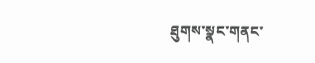ཐུགས་སྣང་གནང་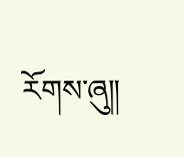རོགས་ཞུ༎